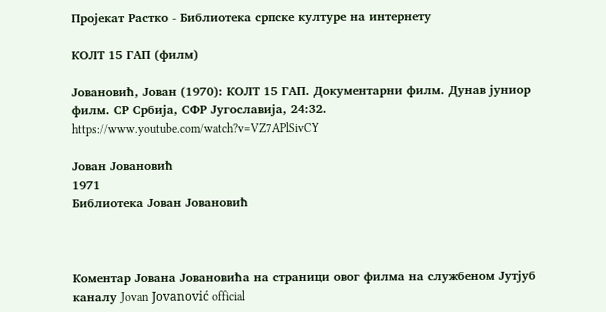Пројекат Растко - Библиотека српске културе на интернету

КОЛТ 15 ГАП (филм)

Јовановић, Јован (1970): КОЛТ 15 ГАП. Документарни филм. Дунав јуниор филм. СР Србија, СФР Југославија, 24:32. https://www.youtube.com/watch?v=VZ7APlSivCY

Јован Јовановић
1971
Библиотека Јован Јовановић



Коментар Јована Јовановића на страници овог филма на службеном Јутјуб каналу Jovan Jovanović official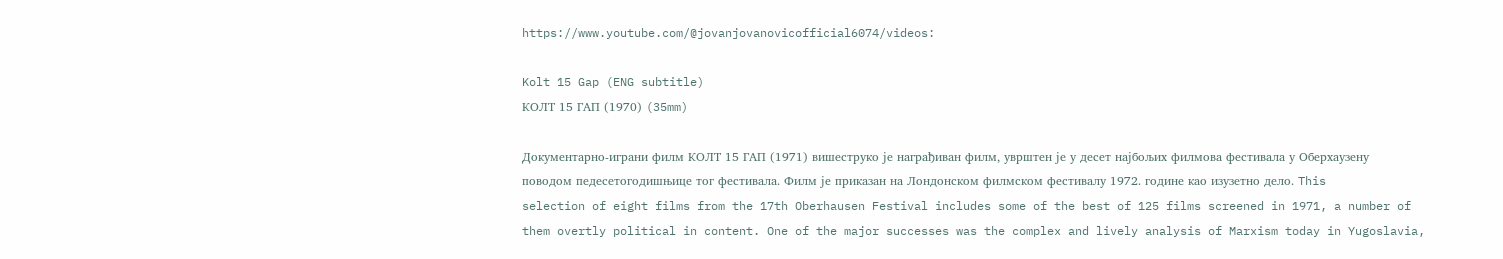https://www.youtube.com/@jovanjovanovicofficial6074/videos:

Kolt 15 Gap (ENG subtitle)
КОЛТ 15 ГАП (1970) (35mm)

Документарно-играни филм КОЛТ 15 ГАП (1971) вишеструко је награђиван филм, уврштен је у десет најбољих филмова фестивала у Оберхаузену поводом педесетогодишњице тог фестивала. Филм је приказан на Лондонском филмском фестивалу 1972. године као изузетно дело. This selection of eight films from the 17th Oberhausen Festival includes some of the best of 125 films screened in 1971, a number of them overtly political in content. One of the major successes was the complex and lively analysis of Marxism today in Yugoslavia,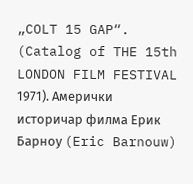„COLT 15 GAP“. (Catalog of THE 15th LONDON FILM FESTIVAL 1971). Амерички историчар филма Ерик Барноу (Eric Barnouw)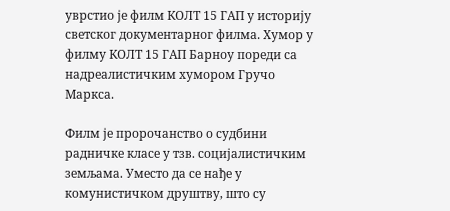уврстио је филм КОЛТ 15 ГАП у историју светског документарног филма. Хумор у филму КОЛТ 15 ГАП Барноу пореди са надреалистичким хумором Гручо Маркса.

Филм је пророчанство о судбини радничке класе у тзв. социјалистичким земљама. Уместо да се нађе у комунистичком друштву, што су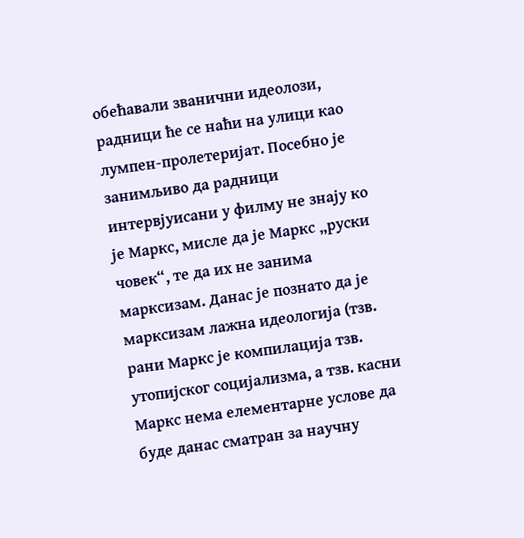обећавали званични идеолози, радници ће се наћи на улици као лумпен-пролетеријат. Посебно је занимљиво да радници интервјуисани у филму не знају ко је Маркс, мисле да је Маркс „руски човек“, те да их не занима марксизам. Данас је познато да је марксизам лажна идеологија (тзв. рани Маркс је компилација тзв. утопијског социјализма, а тзв. касни Маркс нема елементарне услове да буде данас сматран за научну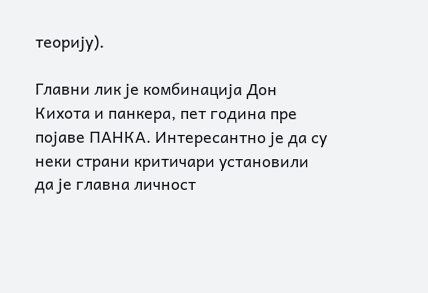теорију).

Главни лик је комбинација Дон Кихота и панкера, пет година пре појаве ПАНКА. Интересантно је да су неки страни критичари установили да је главна личност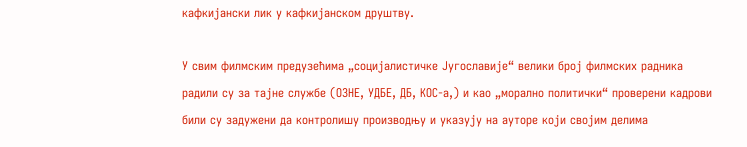кафкијански лик у кафкијанском друштву.

У свим филмским предузећима „социјалистичке Југославије“ велики број филмских радника радили су за тајне службе (ОЗНЕ, УДБЕ, ДБ, КОС-а,) и као „морално политички“ проверени кадрови били су задужени да контролишу производњу и указују на ауторе који својим делима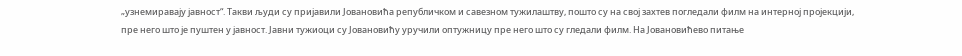„узнемиравају јавност“. Такви људи су пријавили Јовановића републичком и савезном тужилаштву, пошто су на свој захтев погледали филм на интерној пројекцији, пре него што је пуштен у јавност. Јавни тужиоци су Јовановићу уручили оптужницу пре него што су гледали филм. На Јовановићево питање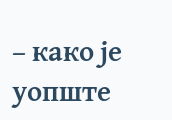– како је уопште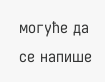могуће да се напише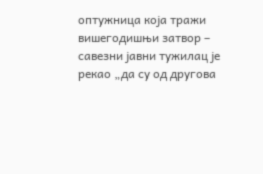оптужница која тражи вишегодишњи затвор – савезни јавни тужилац је рекао „да су од другова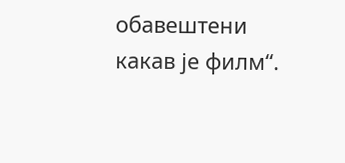обавештени какав је филм“.